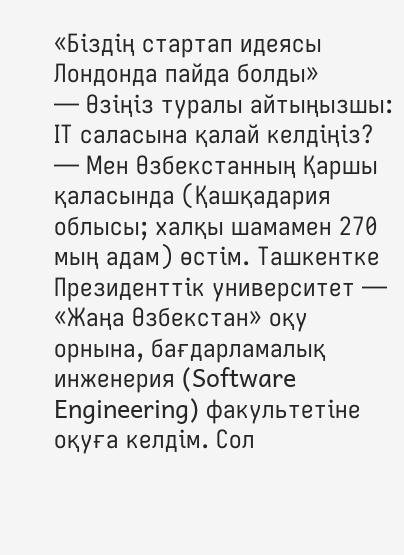«Біздің стартап идеясы Лондонда пайда болды»
— Өзіңіз туралы айтыңызшы: ІТ саласына қалай келдіңіз?
— Мен Өзбекстанның Қаршы қаласында (Қашқадария облысы; халқы шамамен 270 мың адам) өстім. Ташкентке Президенттік университет — «Жаңа Өзбекстан» оқу орнына, бағдарламалық инженерия (Software Engineering) факультетіне оқуға келдім. Сол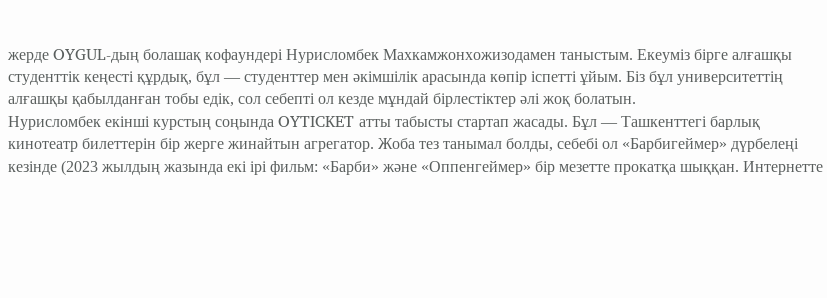жерде OYGUL-дың болашақ кофаундері Нурисломбек Махкамжонхожизодамен таныстым. Екеуміз бірге алғашқы студенттік кеңесті құрдық, бұл — студенттер мен әкімшілік арасында көпір іспетті ұйым. Біз бұл университеттің алғашқы қабылданған тобы едік, сол себепті ол кезде мұндай бірлестіктер әлі жоқ болатын.
Нурисломбек екінші курстың соңында OYTICKET атты табысты стартап жасады. Бұл — Ташкенттегі барлық кинотеатр билеттерін бір жерге жинайтын агрегатор. Жоба тез танымал болды, себебі ол «Барбигеймер» дүрбелеңі кезінде (2023 жылдың жазында екі ірі фильм: «Барби» және «Оппенгеймер» бір мезетте прокатқа шыққан. Интернетте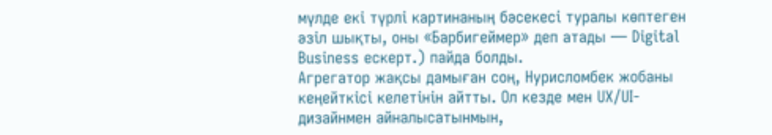мүлде екі түрлі картинаның бәсекесі туралы көптеген әзіл шықты, оны «Барбигеймер» деп атады — Digital Business ескерт.) пайда болды.
Агрегатор жақсы дамыған соң, Нурисломбек жобаны кеңейткісі келетінін айтты. Ол кезде мен UX/UI-дизайнмен айналысатынмын,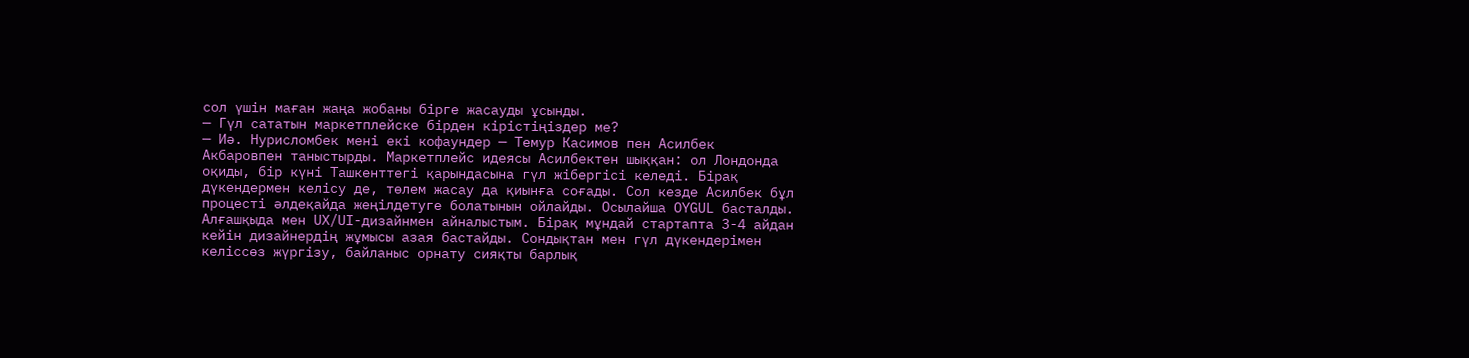сол үшін маған жаңа жобаны бірге жасауды ұсынды.
— Гүл сататын маркетплейске бірден кірістіңіздер ме?
— Иә. Нурисломбек мені екі кофаундер — Темур Касимов пен Асилбек Акбаровпен таныстырды. Маркетплейс идеясы Асилбектен шыққан: ол Лондонда оқиды, бір күні Ташкенттегі қарындасына гүл жібергісі келеді. Бірақ дүкендермен келісу де, төлем жасау да қиынға соғады. Сол кезде Асилбек бұл процесті әлдеқайда жеңілдетуге болатынын ойлайды. Осылайша OYGUL басталды.
Алғашқыда мен UX/UI-дизайнмен айналыстым. Бірақ мұндай стартапта 3-4 айдан кейін дизайнердің жұмысы азая бастайды. Сондықтан мен гүл дүкендерімен келіссөз жүргізу, байланыс орнату сияқты барлық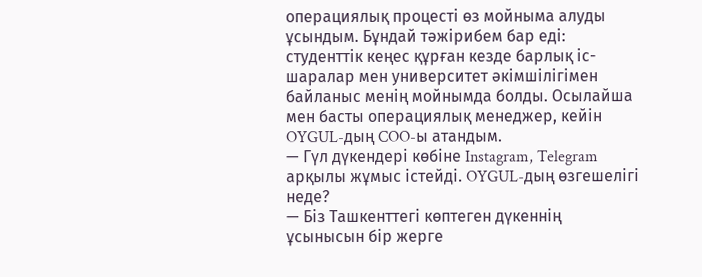операциялық процесті өз мойныма алуды ұсындым. Бұндай тәжірибем бар еді: студенттік кеңес құрған кезде барлық іс-шаралар мен университет әкімшілігімен байланыс менің мойнымда болды. Осылайша мен басты операциялық менеджер, кейін OYGUL-дың COO-ы атандым.
— Гүл дүкендері көбіне Instagram, Telegram арқылы жұмыс істейді. OYGUL-дың өзгешелігі неде?
— Біз Ташкенттегі көптеген дүкеннің ұсынысын бір жерге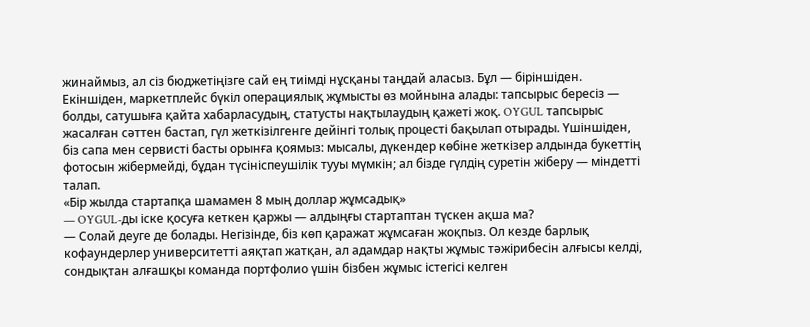жинаймыз, ал сіз бюджетіңізге сай ең тиімді нұсқаны таңдай аласыз. Бұл — біріншіден.
Екіншіден, маркетплейс бүкіл операциялық жұмысты өз мойнына алады: тапсырыс бересіз — болды, сатушыға қайта хабарласудың, статусты нақтылаудың қажеті жоқ. OYGUL тапсырыс жасалған сәттен бастап, гүл жеткізілгенге дейінгі толық процесті бақылап отырады. Үшіншіден, біз сапа мен сервисті басты орынға қоямыз: мысалы, дүкендер көбіне жеткізер алдында букеттің фотосын жібермейді, бұдан түсініспеушілік тууы мүмкін; ал бізде гүлдің суретін жіберу — міндетті талап.
«Бір жылда стартапқа шамамен 8 мың доллар жұмсадық»
— OYGUL-ды іске қосуға кеткен қаржы — алдыңғы стартаптан түскен ақша ма?
— Солай деуге де болады. Негізінде, біз көп қаражат жұмсаған жоқпыз. Ол кезде барлық кофаундерлер университетті аяқтап жатқан, ал адамдар нақты жұмыс тәжірибесін алғысы келді, сондықтан алғашқы команда портфолио үшін бізбен жұмыс істегісі келген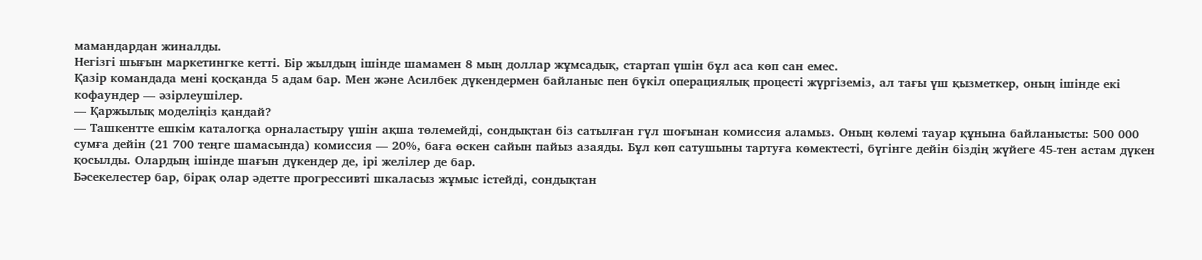мамандардан жиналды.
Негізгі шығын маркетингке кетті. Бір жылдың ішінде шамамен 8 мың доллар жұмсадық, стартап үшін бұл аса көп сан емес.
Қазір командада мені қосқанда 5 адам бар. Мен және Асилбек дүкендермен байланыс пен бүкіл операциялық процесті жүргіземіз, ал тағы үш қызметкер, оның ішінде екі кофаундер — әзірлеушілер.
— Қаржылық моделіңіз қандай?
— Ташкентте ешкім каталогқа орналастыру үшін ақша төлемейді, сондықтан біз сатылған гүл шоғынан комиссия аламыз. Оның көлемі тауар құнына байланысты: 500 000 сумға дейін (21 700 теңге шамасында) комиссия — 20%, баға өскен сайын пайыз азаяды. Бұл көп сатушыны тартуға көмектесті, бүгінге дейін біздің жүйеге 45-тен астам дүкен қосылды. Олардың ішінде шағын дүкендер де, ірі желілер де бар.
Бәсекелестер бар, бірақ олар әдетте прогрессивті шкаласыз жұмыс істейді, сондықтан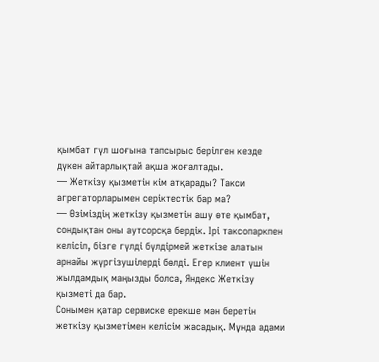қымбат гүл шоғына тапсырыс берілген кезде дүкен айтарлықтай ақша жоғалтады.
— Жеткізу қызметін кім атқарады? Такси агрегаторларымен серіктестік бар ма?
— Өзіміздің жеткізу қызметін ашу өте қымбат, сондықтан оны аутсорсқа бердік. Ірі таксопаркпен келісіп, бізге гүлді бүлдірмей жеткізе алатын арнайы жүргізушілерді бөлді. Егер клиент үшін жылдамдық маңызды болса, Яндекс Жеткізу қызметі да бар.
Сонымен қатар сервиске ерекше мән беретін жеткізу қызметімен келісім жасадық. Мұнда адами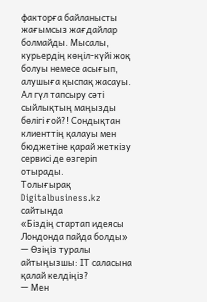факторға байланысты жағымсыз жағдайлар болмайды. Мысалы, курьердің көңіл-күйі жоқ болуы немесе асығып, алушыға қыспақ жасауы. Ал гүл тапсыру сәті сыйлықтың маңызды бөлігі ғой?! Сондықтан клиенттің қалауы мен бюджетіне қарай жеткізу сервисі де өзгеріп отырады.
Толығырақ Digitalbusiness.kz сайтында
«Біздің стартап идеясы Лондонда пайда болды»
— Өзіңіз туралы айтыңызшы: ІТ саласына қалай келдіңіз?
— Мен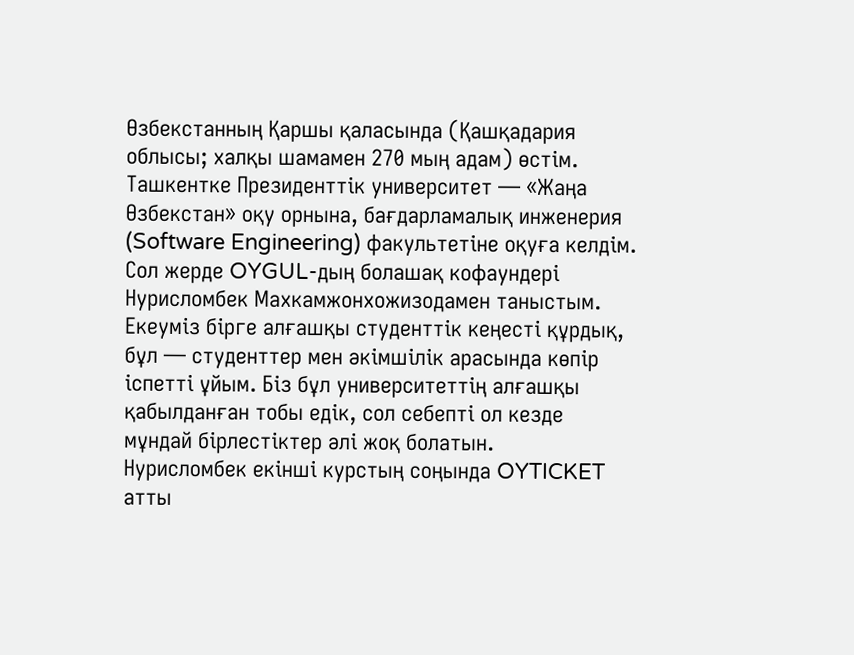Өзбекстанның Қаршы қаласында (Қашқадария облысы; халқы шамамен 270 мың адам) өстім. Ташкентке Президенттік университет — «Жаңа Өзбекстан» оқу орнына, бағдарламалық инженерия (Software Engineering) факультетіне оқуға келдім. Сол жерде OYGUL-дың болашақ кофаундері Нурисломбек Махкамжонхожизодамен таныстым. Екеуміз бірге алғашқы студенттік кеңесті құрдық, бұл — студенттер мен әкімшілік арасында көпір іспетті ұйым. Біз бұл университеттің алғашқы қабылданған тобы едік, сол себепті ол кезде мұндай бірлестіктер әлі жоқ болатын.
Нурисломбек екінші курстың соңында OYTICKET атты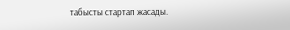табысты стартап жасады.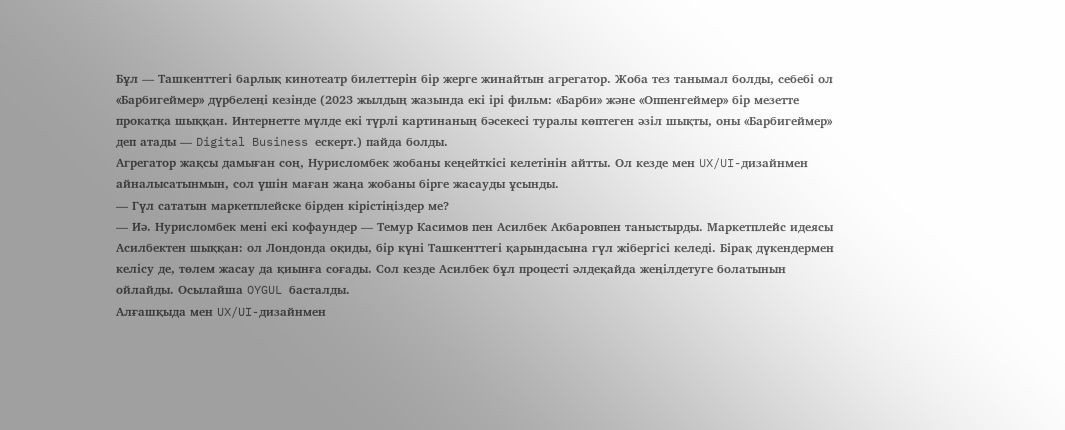Бұл — Ташкенттегі барлық кинотеатр билеттерін бір жерге жинайтын агрегатор. Жоба тез танымал болды, себебі ол «Барбигеймер» дүрбелеңі кезінде (2023 жылдың жазында екі ірі фильм: «Барби» және «Оппенгеймер» бір мезетте прокатқа шыққан. Интернетте мүлде екі түрлі картинаның бәсекесі туралы көптеген әзіл шықты, оны «Барбигеймер» деп атады — Digital Business ескерт.) пайда болды.
Агрегатор жақсы дамыған соң, Нурисломбек жобаны кеңейткісі келетінін айтты. Ол кезде мен UX/UI-дизайнмен айналысатынмын, сол үшін маған жаңа жобаны бірге жасауды ұсынды.
— Гүл сататын маркетплейске бірден кірістіңіздер ме?
— Иә. Нурисломбек мені екі кофаундер — Темур Касимов пен Асилбек Акбаровпен таныстырды. Маркетплейс идеясы Асилбектен шыққан: ол Лондонда оқиды, бір күні Ташкенттегі қарындасына гүл жібергісі келеді. Бірақ дүкендермен келісу де, төлем жасау да қиынға соғады. Сол кезде Асилбек бұл процесті әлдеқайда жеңілдетуге болатынын ойлайды. Осылайша OYGUL басталды.
Алғашқыда мен UX/UI-дизайнмен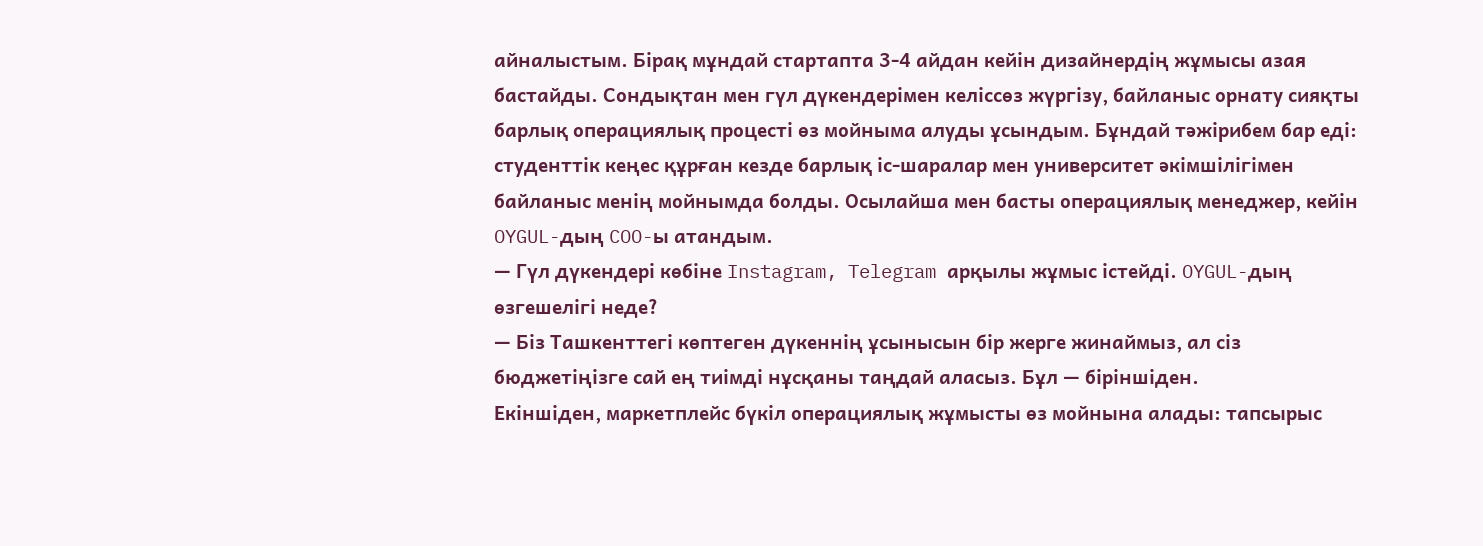айналыстым. Бірақ мұндай стартапта 3-4 айдан кейін дизайнердің жұмысы азая бастайды. Сондықтан мен гүл дүкендерімен келіссөз жүргізу, байланыс орнату сияқты барлық операциялық процесті өз мойныма алуды ұсындым. Бұндай тәжірибем бар еді: студенттік кеңес құрған кезде барлық іс-шаралар мен университет әкімшілігімен байланыс менің мойнымда болды. Осылайша мен басты операциялық менеджер, кейін OYGUL-дың COO-ы атандым.
— Гүл дүкендері көбіне Instagram, Telegram арқылы жұмыс істейді. OYGUL-дың өзгешелігі неде?
— Біз Ташкенттегі көптеген дүкеннің ұсынысын бір жерге жинаймыз, ал сіз бюджетіңізге сай ең тиімді нұсқаны таңдай аласыз. Бұл — біріншіден.
Екіншіден, маркетплейс бүкіл операциялық жұмысты өз мойнына алады: тапсырыс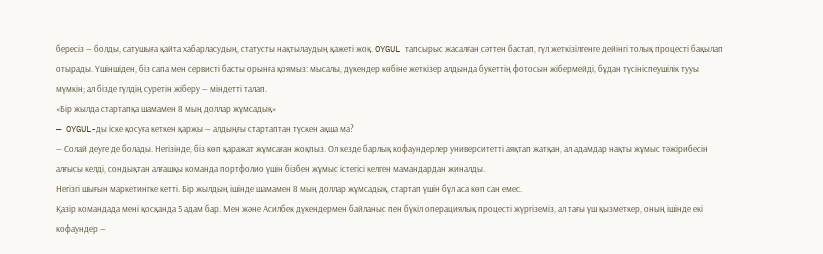бересіз — болды, сатушыға қайта хабарласудың, статусты нақтылаудың қажеті жоқ. OYGUL тапсырыс жасалған сәттен бастап, гүл жеткізілгенге дейінгі толық процесті бақылап отырады. Үшіншіден, біз сапа мен сервисті басты орынға қоямыз: мысалы, дүкендер көбіне жеткізер алдында букеттің фотосын жібермейді, бұдан түсініспеушілік тууы мүмкін; ал бізде гүлдің суретін жіберу — міндетті талап.
«Бір жылда стартапқа шамамен 8 мың доллар жұмсадық»
— OYGUL-ды іске қосуға кеткен қаржы — алдыңғы стартаптан түскен ақша ма?
— Солай деуге де болады. Негізінде, біз көп қаражат жұмсаған жоқпыз. Ол кезде барлық кофаундерлер университетті аяқтап жатқан, ал адамдар нақты жұмыс тәжірибесін алғысы келді, сондықтан алғашқы команда портфолио үшін бізбен жұмыс істегісі келген мамандардан жиналды.
Негізгі шығын маркетингке кетті. Бір жылдың ішінде шамамен 8 мың доллар жұмсадық, стартап үшін бұл аса көп сан емес.
Қазір командада мені қосқанда 5 адам бар. Мен және Асилбек дүкендермен байланыс пен бүкіл операциялық процесті жүргіземіз, ал тағы үш қызметкер, оның ішінде екі кофаундер —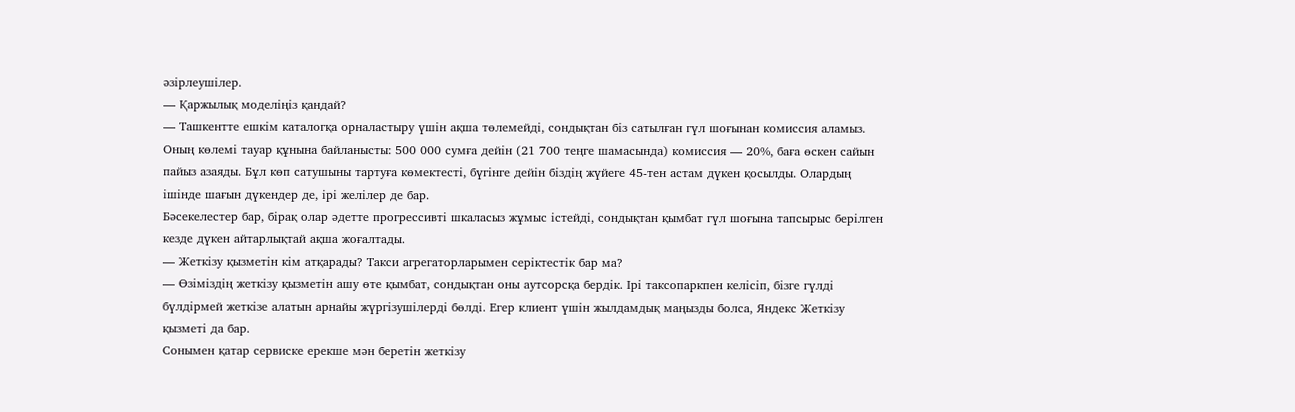әзірлеушілер.
— Қаржылық моделіңіз қандай?
— Ташкентте ешкім каталогқа орналастыру үшін ақша төлемейді, сондықтан біз сатылған гүл шоғынан комиссия аламыз. Оның көлемі тауар құнына байланысты: 500 000 сумға дейін (21 700 теңге шамасында) комиссия — 20%, баға өскен сайын пайыз азаяды. Бұл көп сатушыны тартуға көмектесті, бүгінге дейін біздің жүйеге 45-тен астам дүкен қосылды. Олардың ішінде шағын дүкендер де, ірі желілер де бар.
Бәсекелестер бар, бірақ олар әдетте прогрессивті шкаласыз жұмыс істейді, сондықтан қымбат гүл шоғына тапсырыс берілген кезде дүкен айтарлықтай ақша жоғалтады.
— Жеткізу қызметін кім атқарады? Такси агрегаторларымен серіктестік бар ма?
— Өзіміздің жеткізу қызметін ашу өте қымбат, сондықтан оны аутсорсқа бердік. Ірі таксопаркпен келісіп, бізге гүлді бүлдірмей жеткізе алатын арнайы жүргізушілерді бөлді. Егер клиент үшін жылдамдық маңызды болса, Яндекс Жеткізу қызметі да бар.
Сонымен қатар сервиске ерекше мән беретін жеткізу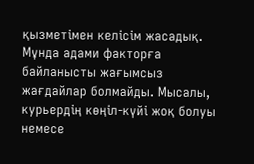қызметімен келісім жасадық. Мұнда адами факторға байланысты жағымсыз жағдайлар болмайды. Мысалы, курьердің көңіл-күйі жоқ болуы немесе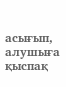асығып, алушыға қыспақ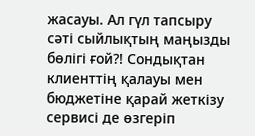жасауы. Ал гүл тапсыру сәті сыйлықтың маңызды бөлігі ғой?! Сондықтан клиенттің қалауы мен бюджетіне қарай жеткізу сервисі де өзгеріп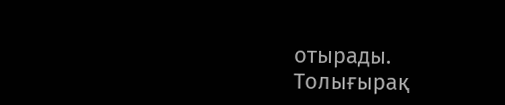отырады.
Толығырақ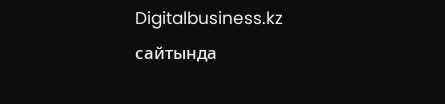Digitalbusiness.kz сайтында